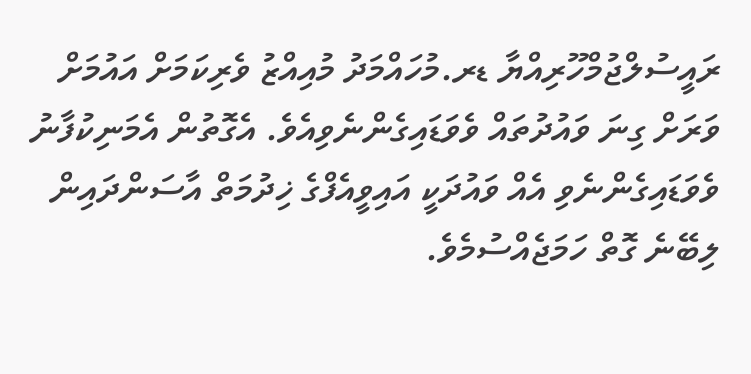ރައީސުލްޖުމްހޫރިއްޔާ ޑރ.މުހައްމަދު މުއިއްޒު ވެރިކަމަށް އައުމަށް ވަރަށް ގިނަ ވައުދުތައް ވެވަޑައިގެންނެވިއެވެ. އެގޮތުން އެމަނިކުފާނު ވެވަޑައިގެންނެވި އެއް ވައުދަކީ އައިވީއެފްގެ ޚިދުމަތް އާސަންދައިން ލިބޭނެ ގޮތް ހަމަޖެއްސުމެވެ.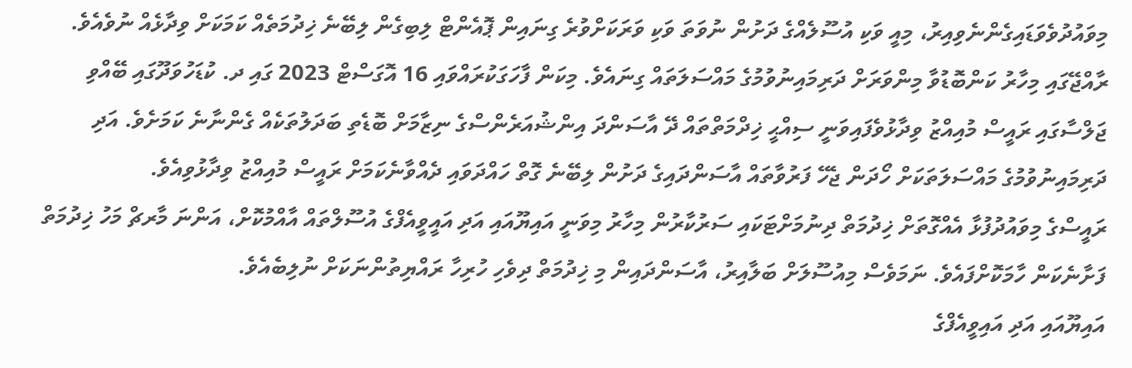މިވައުދުވެވަޑައިގެންނެވިއިރު، މިއީ ވަކި އުސޫލެއްގެ ދަށުން ނުވަތަ ވަކި ވަރަކަށްވުރެ ގިނައިން ޕޮއެންޓް ލިބިގެން ލިބޭނެ ޚިދުމަތެއް ކަމަކަށް ވިދާޅެއް ނުވެއެވެ.
ރާއްޖޭގައި މިހާރު ކަންބޮޑުވާ މިންވަރަށް ދަރިމައިނުވުމުގެ މައްސަލަތައް ގިނައެވެ. މިކަން ފާހަގަކުރައްވައި 16 އޮގަސްޓް 2023 ގައި ދ. ކުޑަހުވަދޫގައި ބޭއްވި ޖަލްސާގައި ރައީސް މުއިއްޒު ވިދާޅުވެފައިވަނީ ސިއްޙީ ޚިދްމަތްތައް ދޭ އާސަންދަ އިންޝުއަރެންސްގެ ނިޒާމަށް ބޮޑެތި ބަދަލުތަކެއް ގެންނާނެ ކަމަށެވެ. އަދި ދަރިމައިނުވުމުގެ މައްސަލަތަކަށް ހޯދަން ޖެހޭ ފަރުވާތައް އާސަންދައިގެ ދަށުން ލިބޭނެ ގޮތް ހައްދަވައި ދެއްވާނެކަމަށް ރައީސް މުއިއްޒު ވިދާޅުވިއެވެ.
ރައީސްގެ މިވައުދުފުޅާ އެއްގޮތަށް ޚިދުމަތް ދިނުމަށްޓަކައި ސަރުކާރުން މިހާރު މިވަނީ އައިޔޫއައި އަދި އައީވީއެފްގެ އުސޫލްތައް އާއްމުކޮށް، އަންނަ މާރޗް މަހު ޚިދުމަތް ފަށާނެކަން ހާމަކޮށްފައެވެ. ނަމަވެސް މިއުސޫލަށް ބަލާއިރު، އާސަންދައިން މި ޚިދުމަތް ދިވެހި ހުރިހާ ރައްޔިތުންނަކަށް ނުލިބެއެވެ.
އައިޔޫއައި އަދި އައިވީއެފްގެ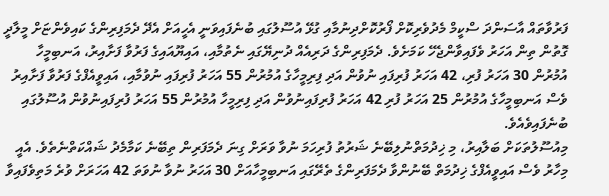ފަރުވާތައް އާސަންދަ ސްކީމް މެދުވެރިކޮށް ފޯރުކޮށްދިނުމާއި ގުޅޭ އުސޫލުގައި ބުނެފައިވަނީ އެހީއަށް އެދޭ ދެމަފިރިންގެ ކައިވެންޏަށް މީލާދީ ގޮތުން ތިން އަހަރު ވެފައިވާންޖެހޭ ކަމަށެވެ. ދެމަފިރިންގެ ދަރިއެއް ދުނިޔޭގައި ނެތުމާއި، އައިޔޫއައިގެ ފަރުވާ ފަށާއިރު، އަނބިމީހާ އުމުރުން 30 އަހަރު ފުރި، 42 އަހަރު ފުރިފައި ނުވުން އަދި ފިރިމީހާގެ އުމުރުން 55 އަހަރު ފުރިފައި ނުވުމާއި، އައިވީއެފްގެ ފަރުވާ ފަށާއިރު ވެސް އަނބިމީހާގެ އުމުރުން 25 އަހަރު ފުރި 42 އަހަރު ފުރިފައިނުވުން އަދި ފިރިމީހާ އުމުރުން 55 އަހަރު ފުރިފައިނުވުން އުސޫލުގައި ބުނެފައިވެއެވެ.
މިއުސޫލުތަކަށް ބަލާއިރު، މި ޚިދުމަތްނުލިބޭނެ ޝަރުތު ފުރިހަމަ ނުވާ ވަރަށް ގިނަ ދެމަފަރިން ތިބޭނެ ކަމާމެދު ޝައްކަތްނެތެވެ. އެއީ މިހާރު ވެސް އައިވީއެފްގެ ޚިދުމަތް ބޭނުންވާ ދެމަފަރިންގެ ތެރޭގައި އަނބިމީހާއަށް 30 އަހަރު ނުވާ ނުވަތަ 42 އަހަރަށް ވުރެ މަތިވެފައިވާ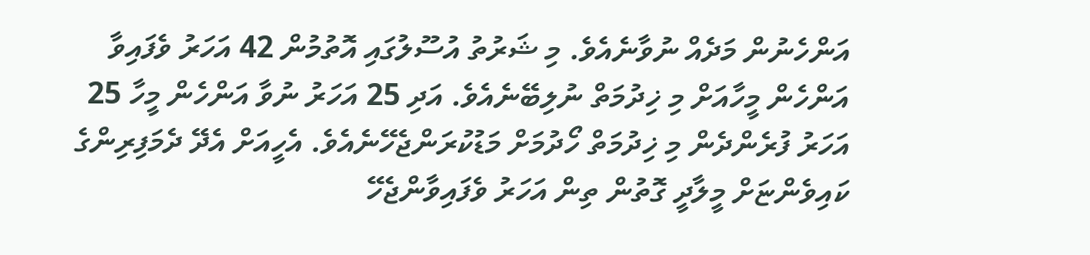އަންހެނުން މަދެއް ނުވާނެއެވެ. މި ޝަރުތު އުސޫލުގައި އޮތުމުން 42 އަހަރު ވެފައިވާ އަންހެން މީހާއަށް މި ޚިދުމަތް ނުލިބޭނެއެވެ. އަދި 25 އަހަރު ނުވާ އަންހެން މީހާ 25 އަހަރު ފުރެންދެން މި ޚިދުމަތް ހޯދުމަށް މަޑުކުރަންޖެހޭނެއެވެ. އެހީއަށް އެދޭ ދެމަފިރިންގެ ކައިވެންޏަށް މީލާދީ ގޮތުން ތިން އަހަރު ވެފައިވާންޖެހޭ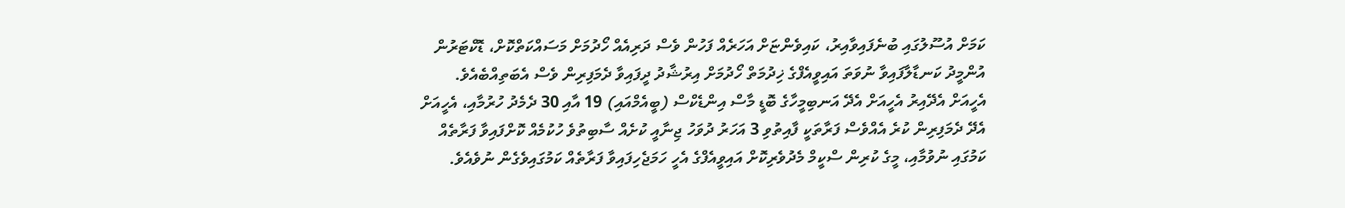ކަމަށް އުސޫލުގައި ބުނެފައިވާއިރު، ކައިވެންޏަށް އަހަރެއް ފަހުން ވެސް ދަރިއެއް ހޯދުމަށް މަސައްކަތްކޮށް، ޑޮކްޓަރުން އުންމީދު ކަނޑާލާފައިވާ ނުވަތަ އައިވީއެފްގެ ޚިދުމަތް ހޯދުމަށް އިރުޝާދު ދީފައިވާ ދެމަފިރިން ވެސް އެބަތިއްބެއެވެ.
އެހީއަށް އެދޭއިރު އެހީއަށް އެދޭ އަނބިމީހާގެ ބޮޑީ މާސް އިންޑެކްސް (ބީއެމްއައި) 19 އާއި 30 ދެމެދު ހުރުމާއި، އެހީއަށް އެދޭ ދެމަފިރިން ކުރެ އެއްވެސް ފަރާތަކީ ފާއިތުވި 3 އަހަރު ދުވަހު ޖިނާއީ ކުށެއް ސާބިތުވެ ހުކުމެއް ކޮށްފައިވާ ފަރާތެއް ކަމުގައި ނުވުމާއި، މީގެ ކުރިން ސްކީމް މެދުވެރިކޮށް އައިވީއެފްގެ އެހީ ހަމަޖެހިފައިވާ ފަރާތެއް ކަމުގައިވެގެން ނުވެއެވެ.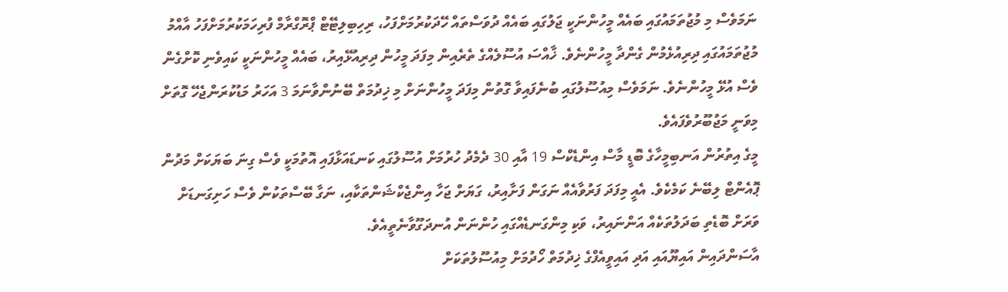ނަމަވެސް މި މުޖުތަމައުގައި ބައެއް މީހުންނަކީ ޖަލުގައި ބައެއް ދުވަސްތައް ހޭދަކުރުމަށްފަހު، ރިހިބިލިޓޭޓް ޕްރޮގްރާމް ފުރިހަމަކުރުމަށްފަހު އާއްމު މުޖުތަމައުގައި ދިރިއުޅެމުން ގެންދާ މީހުންނެވެ. ޚާއްސަ އުސޫލެއްގެ ތެރެއިން މިފަދަ މީހުން ދިރިއުޅޭއިރު، ބައެއް މީހުންނަކީ ކައިވެނި ކޮށްގެން ވެސް އުޅޭ މީހުންނެވެ. ނަމަވެސް މިއުސޫލުގައި ބުނެފައިވާ ގޮތުން މިފަދަ މީހުންނަށް މި ޚިދުމަތް ބޭނުންވާނަމަ 3 އަހަރު މަޑުކުރަންޖެހޭ ގޮތަށް މިވަނީ މަޖުބޫރުވެފައެވެ.
މީގެ އިތުރުން އަނބިމީހާގެ ބޮޑީ މާސް އިންޑެކްސް 19 އާއި 30 ދެމެދު ހުރުމަށް އުސޫލުގައި ކަނޑައަޅާފައި އޮތުމަކީ ވެސް ގިނަ ބަޔަކަށް މަދުން ޕޮއެންޓް ލިބޭނެ ކަމެކެވެ. އެއީ މިފަދަ ފަރުވާއެއް ނަގަން ފަށާއިރު، ގަޔަށް ޖަހާ އިންޖެކްޝަންތަކާއި، ނަގާ ބޭސްތަކުން ވެސް ހަށިގަނޑަށް ވަރަށް ބޮޑެތި ބަދަލުތަކެއް އަންނައިރު، ވަކި މިންގަނޑެއްގައި ހުންނަން އުނދަގޫވާނެތީއެވެ.
އާސަންދައިން އައިޔޫއައި އަދި އައިވީއެފްގެ ޚިދުމަތް ހޯދުމަށް މިއުސޫލުތަކަށް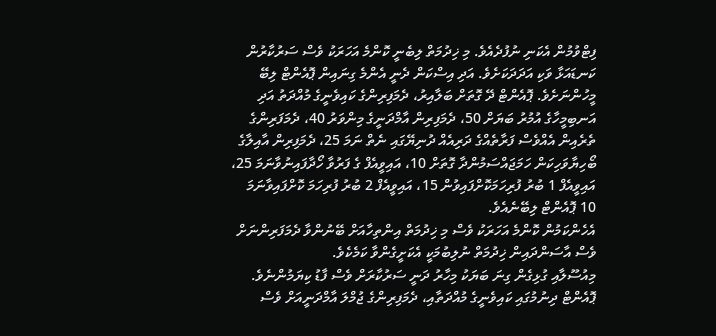ފިޓްވުމުން އެކަނި ނުފުދެއެވެ. މި ޚިދުމަތް ލިބެނީ ކޮންމެ އަހަރަކު ވެސް ސަރުކާރުން ކަނޑައަޅާ ވަކި އަދަދަކަށެވެ. އަދި އިސްކަން ދެނީ އެންމެ ގިނައިން ޕޮއެންޓް ލިބޭ މީހުންނަށެވެ. ޕޮއެންޓް ދޭ ގޮތަށް ބަލާއިރު، ދެމަފިރިންގެ ކައިވެނީގެ މުއްދަތު އަދި އަނބިމީހާގެ އުމުރު ބަޔަށް 50، ދެމަފިރިން އާމްދަނީގެ މިންވަރު 40، ދެމަފަރިންގެ ތެރެއިން އެއްވެސް ފަރާތެއްގެ ދަރިއެއް ދުނިޔޭގައި ނެތް ނަމަ 25، ދެމަފިރިން އާއިލާގެ ބޯހިޔާވަހިކަން ހަމަޖައްސަމުންދާ ގޮތަށް 10، އައިވީއެފް ގެ ފަރުވާ ހޯދާފައިނުވާނަމަ 25، އައިވީއެފް 1 ބުރު ފުރިހަމަކޮށްފައިވުން 15، އައިވީއެފް 2 ބުރު ފުރިހަމަ ކޮށްފައިވާނަމަ 10 ޕޮއެންޓް ލިބޭނެއެވެ.
އެހެންކަމުން ކޮންމެ އަހަރަކު ވެސް މި ޚިދުމަތް އިންތިހާއަށް ބޭނުންވާ ދެމަފަރިންނަށް ވެސް އާސަންދައިން ޚިދުމަތް ނުލިބުމަކީ އެކަށީގެންވާ ކަމެކެވެ.
މިއުސޫލާއި ގުޅިގެން ގިނަ ބަޔަކު މިހާރު ދަނީ ސަރުކާރަށް ވެސް ފާޑު ކިޔަމުންނެވެ. ޕޮއެންޓް ދިނުމުގައި ކައިވެނީގެ މުއްދަތާއި، ދެމަފިރިންގެ ޖުމްލަ އާމްދަނީއަށް ވެސް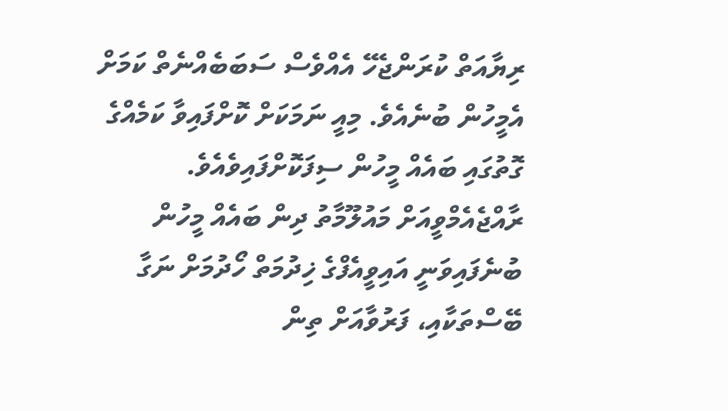ރިޔާއަތް ކުރަންޖެހޭ އެއްވެސް ސަބަބެއްނެތް ކަމަށް އެމީހުން ބުނެއެވެ. މިއީ ނަމަކަށް ކޮށްފައިވާ ކަމެއްގެ ގޮތުގައި ބައެއް މީހުން ސިފަކޮށްފައިވެއެވެ. ރާއްޖެއެމްވީއަށް މައުލޫމާތު ދިން ބައެއް މީހުން ބުނެފައިވަނީ އައިވީއެފްގެ ޚިދުމަތް ހޯދުމަށް ނަގާ ބޭސްތަކާއި، ފަރުވާއަށް ތިން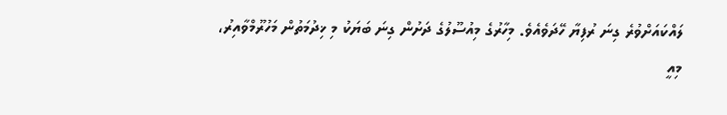ލައްކައަށްވުރެ ގިނަ ރުފިޔާ ހޭދަވެއެވެ. މިހާރުގެ މިއުސޫލުގެ ދަށުން ގިނަ ބަޔަކު މި ޚިދުމަތުން މަހުރޫމްވާއިރު، މިއީ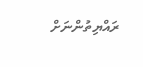ރައްޔިތުންނަށް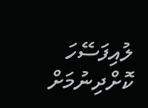ލުއިފަސޭހަ ކޮށްދިނުމަށް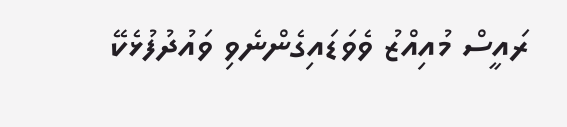ރައީސް މުއިއްޒު ވެވަޑައިގެންނެވި ވައުދުފުޅެކޭ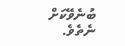ބުނެވޭކަށް ނެތެވެ.